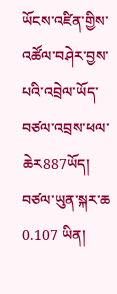ཡོངས་འཛིན་གྱིས་འཚོལ་བཤེར་བྱས་པའི་འབྲེལ་ཡོད་བཙལ་འབྲས་ཕལ་ཆེར887ཡོད།  བཙལ་ཡུན་སྐར་ཆ 0.107 ཡིན།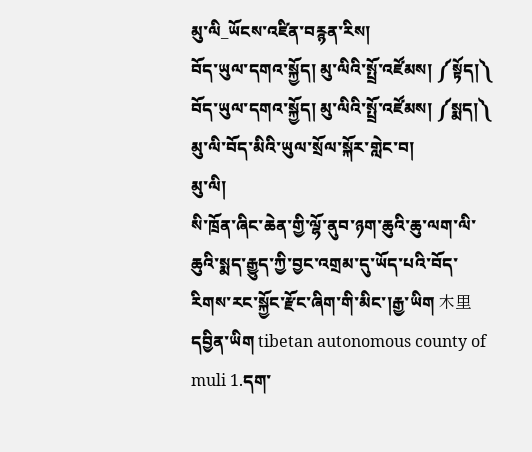མུ་ལི_ཡོངས་འཛིན་བརྙན་རིས།
བོད་ཡུལ་དགའ་སྐྱོད། མུ་ལིའི་སྤྲོ་འཛོམས། ༼སྟོད།༽
བོད་ཡུལ་དགའ་སྐྱོད། མུ་ལིའི་སྤྲོ་འཛོམས། ༼སྨད།༽
མུ་ལི་བོད་མིའི་ཡུལ་སྲོལ་སྐོར་གླེང་བ།
མུ་ལི།
སི་ཁྲོན་ཞིང་ཆེན་གྱི་ལྷོ་ནུབ་ཉག་ཆུའི་ཆུ་ལག་ལི་ཆུའི་སྨད་རྒྱུད་ཀྱི་བྱང་འགྲམ་དུ་ཡོད་པའི་བོད་རིགས་རང་སྐྱོང་རྫོང་ཞིག་གི་མིང་།རྒྱ་ཡིག 木里 དབྱིན་ཡིག tibetan autonomous county of muli 1.དག་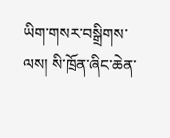ཡིག་གསར་བསྒྲིགས་ལས། སི་ཁྲོན་ཞིང་ཆེན་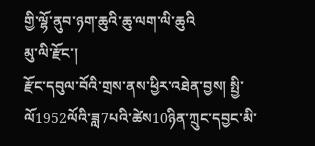གྱི་ལྷོ་ནུབ་ཉག་ཆུའི་ཆུ་ལག་ལི་ཆུའི
མུ་ལི་རྫོང་།
རྫོང་དབུལ་བོའི་གྲས་ནས་ཕྱིར་འཐེན་བྱས། སྤྱི་ལོ1952ལོའི་ཟླ7པའི་ཚེས10ཉིན་ཀྲུང་དབྱང་མི་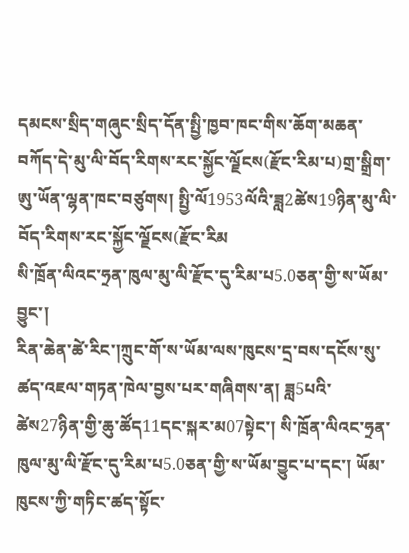དམངས་སྲིད་གཞུང་སྲིད་དོན་སྤྱི་ཁྱབ་ཁང་གིས་ཆོག་མཆན་བཀོད་དེ་མུ་ལི་བོད་རིགས་རང་སྐྱོང་ལྗོངས(རྫོང་རིམ་པ)གྲ་སྒྲིག་ཨུ་ཡོན་ལྷན་ཁང་བཙུགས། སྤྱི་ལོ1953ལོའི་ཟླ2ཚེས19ཉིན་མུ་ལི་བོད་རིགས་རང་སྐྱོང་ལྗོངས(རྫོང་རིམ
སི་ཁྲོན་ལིའང་ཧྲན་ཁུལ་མུ་ལི་རྫོང་དུ་རིམ་པ5.0ཅན་གྱི་ས་ཡོམ་བྱུང་།
རིན་ཆེན་ཚེ་རིང་།ཀྲུང་གོ་ས་ཡོམ་ལས་ཁུངས་དྲ་བས་དངོས་སུ་ཚད་འཇལ་གཏན་ཁེལ་བྱས་པར་གཞིགས་ན། ཟླ5པའི་ཚེས27ཉིན་གྱི་ཆུ་ཚོད11དང་སྐར་མ07སྟེང་། སི་ཁྲོན་ལིའང་ཧྲན་ཁུལ་མུ་ལི་རྫོང་དུ་རིམ་པ5.0ཅན་གྱི་ས་ཡོམ་བྱུང་པ་དང་། ཡོམ་ཁུངས་ཀྱི་གཏིང་ཚད་སྟོང་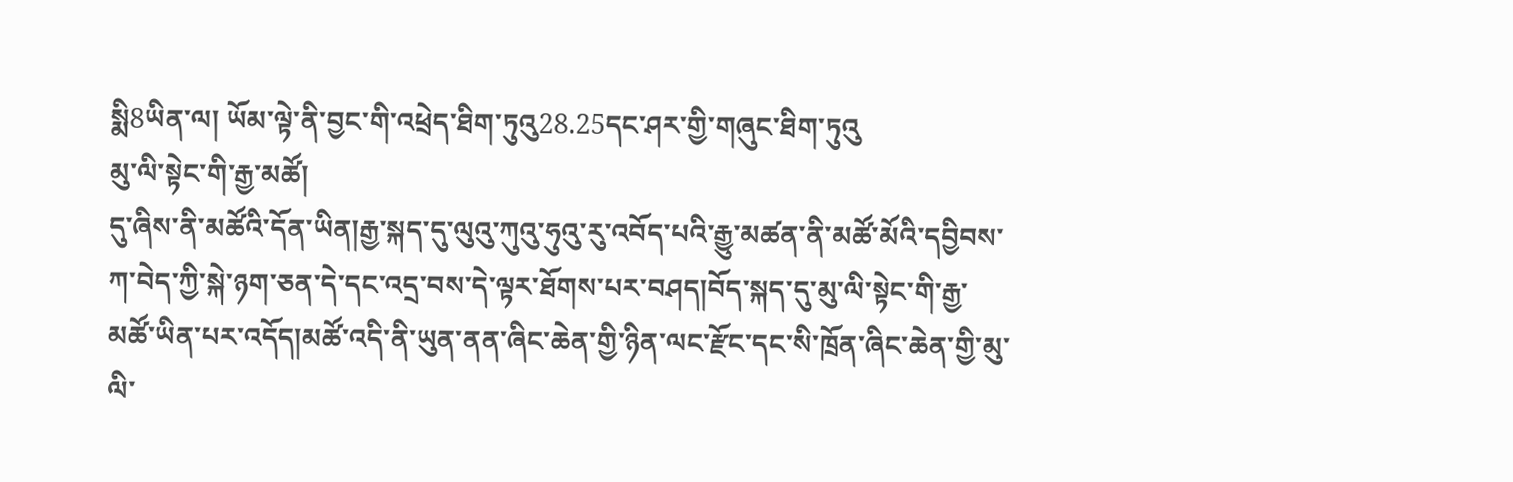སྨི8ཡིན་ལ། ཡོམ་ལྟེ་ནི་བྱང་གི་འཕྲེད་ཐིག་ཏུའུ28.25དང་ཤར་གྱི་གཞུང་ཐིག་ཏུའུ
མུ་ལི་སྟེང་གི་རྒྱ་མཚོ།
དུ་ཞིས་ནི་མཚོའི་དོན་ཡིན།རྒྱ་སྐད་དུ་ལུའུ་ཀུའུ་ཧུའུ་རུ་འབོད་པའི་རྒྱུ་མཚན་ནི་མཚོ་མོའི་དབྱིབས་ཀ་བེད་ཀྱི་སྐེ་ཉག་ཅན་དེ་དང་འདྲ་བས་དེ་ལྟར་ཐོགས་པར་བཤད།བོད་སྐད་དུ་མུ་ལི་སྟེང་གི་རྒྱ་མཚོ་ཡིན་པར་འདོད།མཚོ་འདི་ནི་ཡུན་ནན་ཞིང་ཆེན་གྱི་ཉིན་ལང་རྫོང་དང་སི་ཁྲོན་ཞིང་ཆེན་གྱི་མུ་ལི་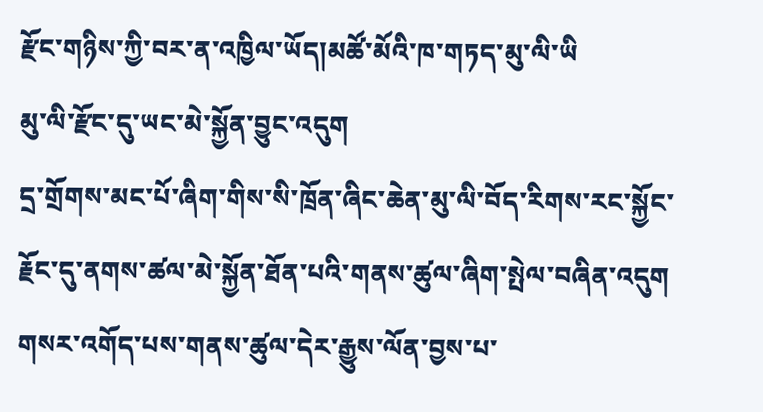རྫོང་གཉིས་ཀྱི་བར་ན་འཁྱིལ་ཡོད།མཚོ་མོའི་ཁ་གཏད་མུ་ལི་ཡི
མུ་ལི་རྫོང་དུ་ཡང་མེ་སྐྱོན་བྱུང་འདུག
དྲ་གྲོགས་མང་པོ་ཞིག་གིས་སི་ཁྲོན་ཞིང་ཆེན་མུ་ལི་བོད་རིགས་རང་སྐྱོང་རྗོང་དུ་ནགས་ཚལ་མེ་སྐྱོན་ཐོན་པའི་གནས་ཚུལ་ཞིག་སྤེལ་བཞིན་འདུག གསར་འགོད་པས་གནས་ཚུལ་དེར་རྒྱུས་ལོན་བྱས་པ་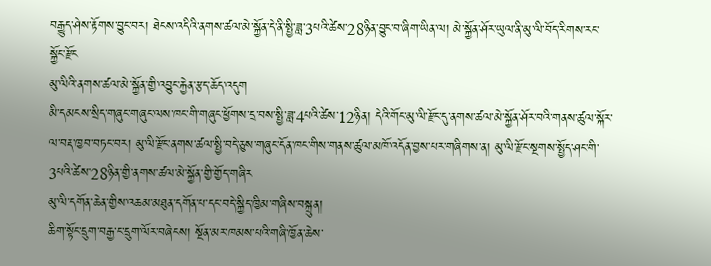བརྒྱུད་ཤེས་རྟོགས་བྱུང་བར། ཐེངས་འདིའི་ནགས་ཚལ་མེ་སྐྱོན་དེ་ནི་སྤྱི་ཟླ་3པའི་ཚེས་28ཉིན་བྱུང་བ་ཞིག་ཡིན་ལ། མེ་སྐྱོན་ཤོར་ཡུལ་ནི་མུ་ལི་བོད་རིགས་རང་སྐྱོང་རྫོང
མུ་ལིའི་ནགས་ཚལ་མེ་སྐྱོན་གྱི་འབྱུང་རྐྱེན་རྩད་ཆོད་འདུག
མི་དམངས་སྲིད་གཞུང་གཞུང་ལས་ཁང་གི་གཞུང་ཕྱོགས་དྲ་བས་སྤྱི་ཟླ་4པའི་ཚེས་12ཉིན། དེའི་གོང་མུ་ལི་རྫོང་དུ་ནགས་ཚལ་མེ་སྐྱོན་ཤོར་བའི་གནས་ཚུལ་སྐོར་ལ་བརྡ་ཁྱབ་བཏང་བར། མུ་ལི་རྫོང་ནགས་ཚལ་སྤྱི་བདེ་ཅུས་གཞུང་དོན་ཁང་གིས་གནས་ཚུལ་མཁོ་འདོན་བྱས་པར་གཞིགས་ན། མུ་ལི་རྫོང་སྔགས་སྤྱོད་ཤང་གི་3པའི་ཚེས་28ཉིན་གྱི་ནགས་ཚལ་མེ་སྐྱོན་གྱི་གྱོད་གཞིར
མུ་ལི་དགོན་ཆེན་གྱིས་འཆམ་མཐུན་དགོན་པ་དང་བདེ་སྐྱིད་ཁྱིམ་གཞིས་བསྐྲུན།
ཆིག་སྟོང་དྲུག་བརྒྱ་ང་དྲུག་ལོར་བཞེངས། སྔོན་མར་ཁམས་པའི་གཞི་ཁྱོན་ཆེས་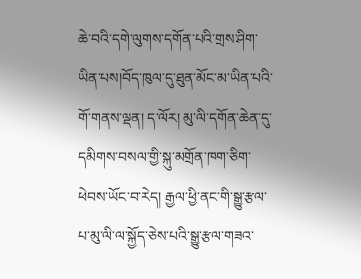ཆེ་བའི་དགེ་ལུགས་དགོན་པའི་གྲས་ཤིག་ཡིན་པས།བོད་ཁུལ་དུ་ཐུན་མོང་མ་ཡིན་པའི་གོ་གནས་ལྡན། ད་ལོར། མུ་ལི་དགོན་ཆེན་དུ་དམིགས་བསལ་གྱི་སྐུ་མགྲོན་ཁག་ཅིག་ཕེབས་ཡོང་བ་རེད། རྒྱལ་ཕྱི་ནང་གི་སྒྱུ་རྩལ་པ་མུ་ལི་ལ་སྐྱོད་ཅེས་པའི་སྒྱུ་རྩལ་གཟའ་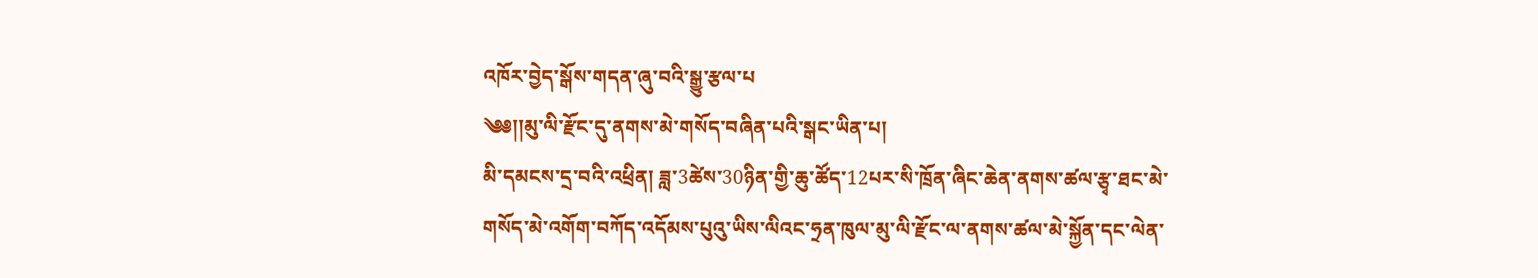འཁོར་བྱེད་སྒོས་གདན་ཞུ་བའི་སྒྱུ་རྩལ་པ
༄༅།།མུ་ལི་རྫོང་དུ་ནགས་མེ་གསོད་བཞིན་པའི་སྒང་ཡིན་པ།
མི་དམངས་དྲ་བའི་འཕྲིན། ཟླ་3ཚེས་30ཉིན་གྱི་ཆུ་ཚོད་12པར་སི་ཁྲོན་ཞིང་ཆེན་ནགས་ཚལ་རྩྭ་ཐང་མེ་གསོད་མེ་འགོག་བཀོད་འདོམས་པུའུ་ཡིས་ལིའང་ཧྲན་ཁུལ་མུ་ལི་རྫོང་ལ་ནགས་ཚལ་མེ་སྐྱོན་དང་ལེན་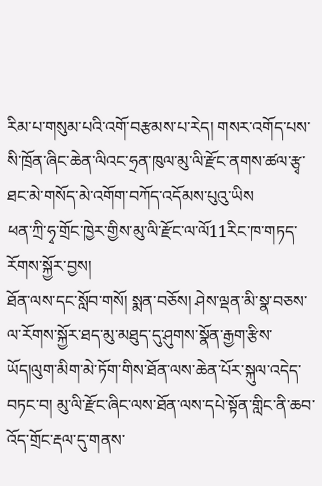རིམ་པ་གསུམ་པའི་འགོ་བརྩམས་པ་རེད། གསར་འགོད་པས་སི་ཁྲོན་ཞིང་ཆེན་ལིའང་ཧྲན་ཁུལ་མུ་ལི་རྫོང་ནགས་ཚལ་རྩྭ་ཐང་མེ་གསོད་མེ་འགོག་བཀོད་འདོམས་པུའུ་ཡིས
ཕན་ཀྲི་ཧྭ་གྲོང་ཁྱེར་གྱིས་མུ་ལི་རྫོང་ལ་ལོ11རིང་ཁ་གཏད་རོགས་སྐྱོར་བྱས།
ཐོན་ལས་དང་སློབ་གསོ། སྨན་བཅོས། ཤེས་ལྡན་མི་སྣ་བཅས་ལ་རོགས་སྐྱོར་ཐད་མུ་མཐུད་དུ་ཤུགས་སྣོན་རྒྱག་རྩིས་ཡོད།ལུག་མིག་མེ་ཏོག་གིས་ཐོན་ལས་ཆེན་པོར་སྐུལ་འདེད་བཏང་བ། མུ་ལི་རྫོང་ཞིང་ལས་ཐོན་ལས་དཔེ་སྟོན་གླིང་ནི་ཆབ་འོད་གྲོང་རྡལ་དུ་གནས་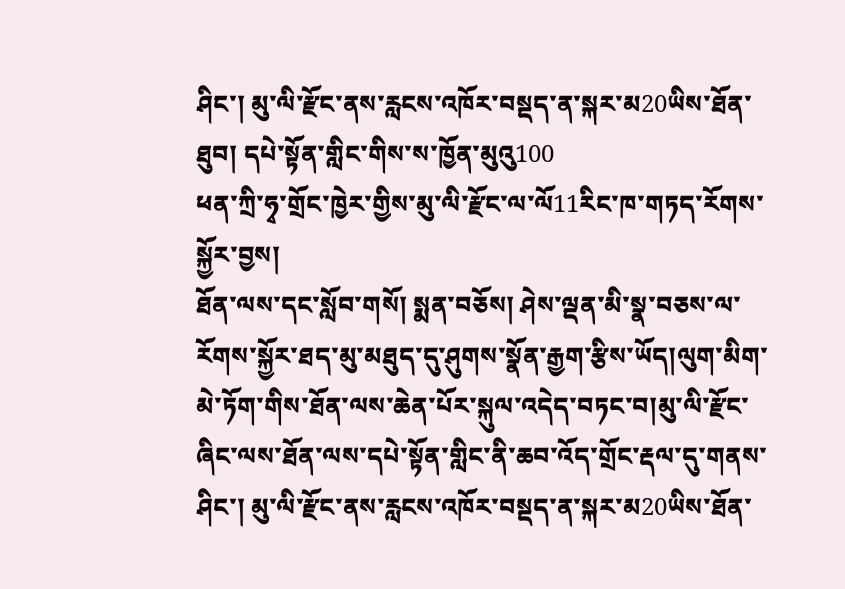ཤིང་། མུ་ལི་རྫོང་ནས་རླངས་འཁོར་བསྡད་ན་སྐར་མ20ཡིས་ཐོན་ཐུབ། དཔེ་སྟོན་གླིང་གིས་ས་ཁྱོན་མུའུ100
ཕན་ཀྲི་ཧྭ་གྲོང་ཁྱེར་གྱིས་མུ་ལི་རྫོང་ལ་ལོ11རིང་ཁ་གཏད་རོགས་སྐྱོར་བྱས།
ཐོན་ལས་དང་སློབ་གསོ། སྨན་བཅོས། ཤེས་ལྡན་མི་སྣ་བཅས་ལ་རོགས་སྐྱོར་ཐད་མུ་མཐུད་དུ་ཤུགས་སྣོན་རྒྱག་རྩིས་ཡོད།ལུག་མིག་མེ་ཏོག་གིས་ཐོན་ལས་ཆེན་པོར་སྐུལ་འདེད་བཏང་བ།མུ་ལི་རྫོང་ཞིང་ལས་ཐོན་ལས་དཔེ་སྟོན་གླིང་ནི་ཆབ་འོད་གྲོང་རྡལ་དུ་གནས་ཤིང་། མུ་ལི་རྫོང་ནས་རླངས་འཁོར་བསྡད་ན་སྐར་མ20ཡིས་ཐོན་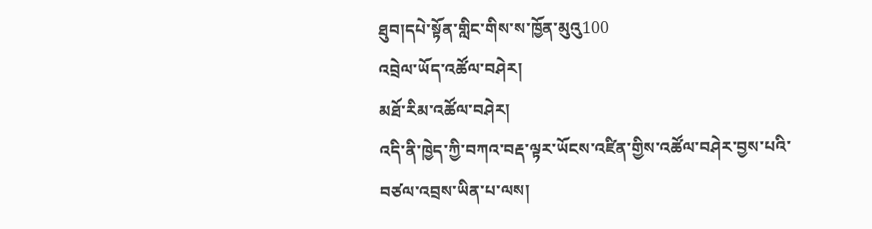ཐུབ།དཔེ་སྟོན་གླིང་གིས་ས་ཁྱོན་མུའུ100
འབྲེལ་ཡོད་འཚོལ་བཤེར།
མཐོ་རིམ་འཚོལ་བཤེར།
འདི་ནི་ཁྱེད་ཀྱི་བཀའ་བརྡ་ལྟར་ཡོངས་འཛིན་གྱིས་འཚོལ་བཤེར་བྱས་པའི་བཙལ་འབྲས་ཡིན་པ་ལས།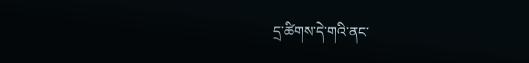དྲ་ཚིགས་དེ་གའི་ནང་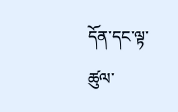དོན་དང་ལྟ་ཚུལ་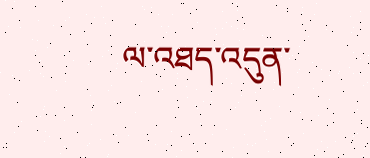ལ་འཐད་འདུན་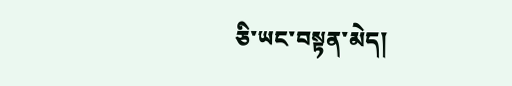ཅི་ཡང་བསྟན་མེད།